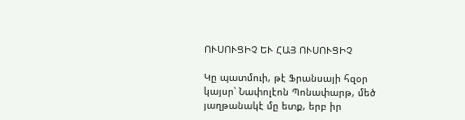ՈՒՍՈՒՑԻՉ ԵՒ ՀԱՅ ՈՒՍՈՒՑԻՉ

Կը պատմուի, թէ Ֆրանսայի հզօր կայսր՝ Նափոլէոն Պոնափարթ, մեծ յաղթանակէ մը ետք, երբ իր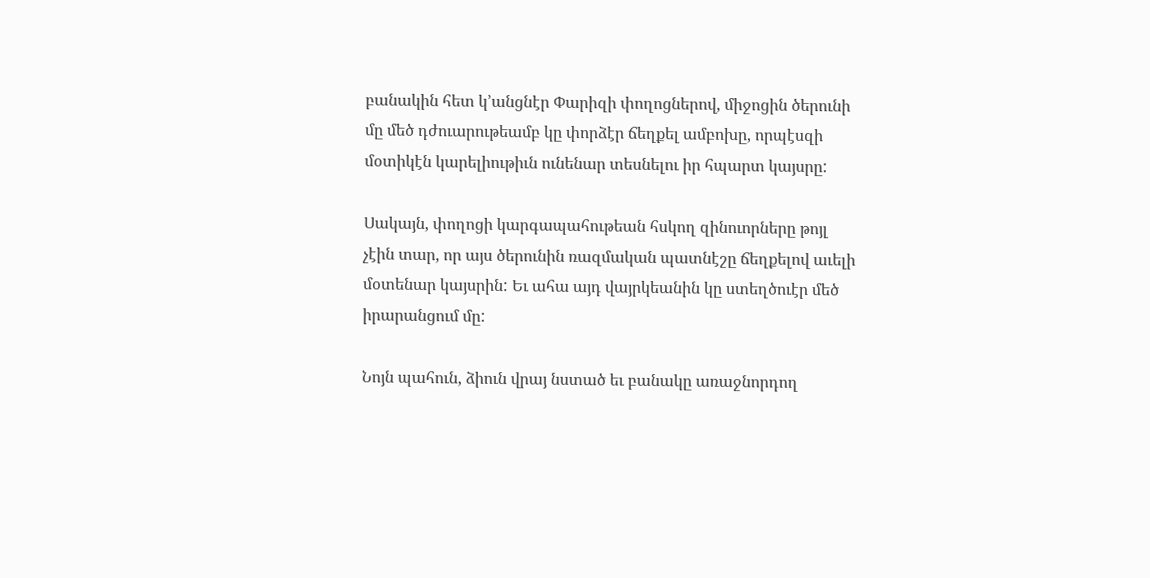բանակին հետ կ՚անցնէր Փարիզի փողոցներով, միջոցին ծերունի մը մեծ դժուարութեամբ կը փորձէր ճեղքել ամբոխը, որպէսզի մօտիկէն կարելիութիւն ունենար տեսնելու իր հպարտ կայսրը:

Սակայն, փողոցի կարգապահութեան հսկող զինուորները թոյլ չէին տար, որ այս ծերունին ռազմական պատնէշը ճեղքելով աւելի մօտենար կայսրին: Եւ ահա այդ վայրկեանին կը ստեղծուէր մեծ իրարանցում մը:

Նոյն պահուն, ձիուն վրայ նստած եւ բանակը առաջնորդող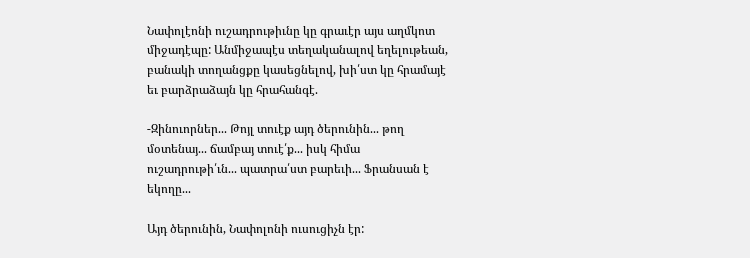Նափոլէոնի ուշադրութիւնը կը գրաւէր այս աղմկոտ միջադէպը: Անմիջապէս տեղականալով եղելութեան, բանակի տողանցքը կասեցնելով, խի՛ստ կը հրամայէ եւ բարձրաձայն կը հրահանգէ.

-Զինուորներ... Թոյլ տուէք այդ ծերունին... թող մօտենայ... ճամբայ տուէ՛ք... իսկ հիմա ուշադրութի՛ւն... պատրա՛ստ բարեւի... Ֆրանսան է եկողը...

Այդ ծերունին, Նափոլոնի ուսուցիչն էր: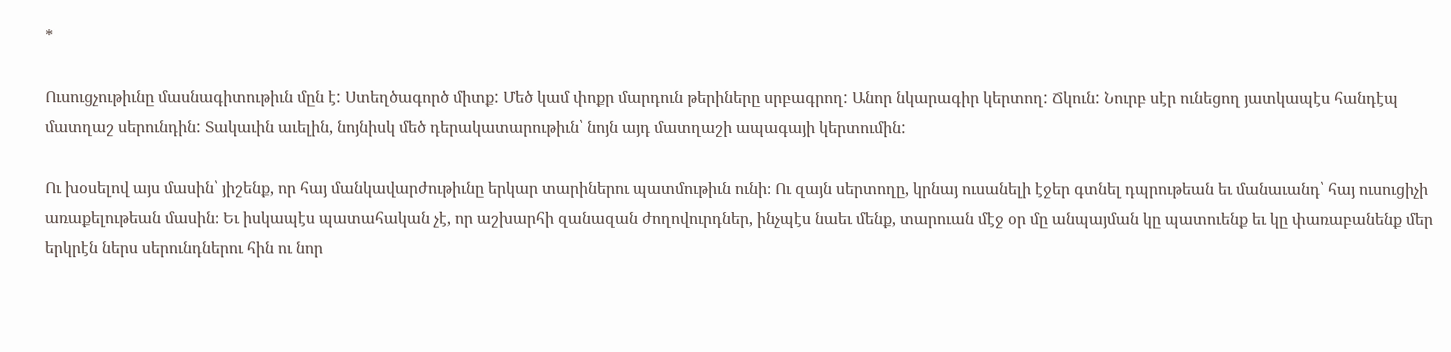*

Ուսուցչութիւնը մասնագիտութիւն մըն է: Ստեղծագործ միտք: Մեծ կամ փոքր մարդուն թերիները սրբագրող: Անոր նկարագիր կերտող: Ճկուն: Նուրբ սէր ունեցող յատկապէս հանդէպ մատղաշ սերունդին: Տակաւին աւելին, նոյնիսկ մեծ դերակատարութիւն՝ նոյն այդ մատղաշի ապագայի կերտումին:

Ու խօսելով այս մասին՝ յիշենք, որ հայ մանկավարժութիւնը երկար տարիներու պատմութիւն ունի։ Ու զայն սերտողը, կրնայ ուսանելի էջեր գտնել դպրութեան եւ մանաւանդ՝ հայ ուսուցիչի առաքելութեան մասին։ Եւ իսկապէս պատահական չէ, որ աշխարհի զանազան ժողովուրդներ, ինչպէս նաեւ մենք, տարուան մէջ օր մը անպայման կը պատուենք եւ կը փառաբանենք մեր երկրէն ներս սերունդներու հին ու նոր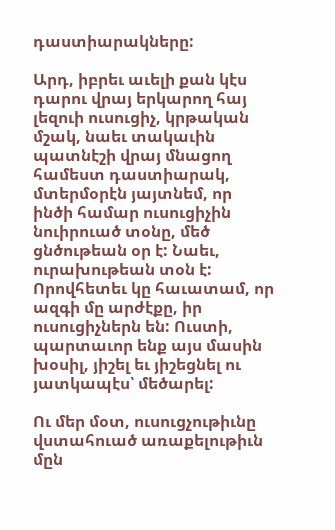դաստիարակները:

Արդ, իբրեւ աւելի քան կէս դարու վրայ երկարող հայ լեզուի ուսուցիչ, կրթական մշակ, նաեւ տակաւին պատնէշի վրայ մնացող համեստ դաստիարակ, մտերմօրէն յայտնեմ, որ ինծի համար ուսուցիչին նուիրուած տօնը, մեծ ցնծութեան օր է: Նաեւ, ուրախութեան տօն է: Որովհետեւ կը հաւատամ, որ ազգի մը արժէքը, իր ուսուցիչներն են: Ուստի, պարտաւոր ենք այս մասին խօսիլ, յիշել եւ յիշեցնել ու յատկապէս՝ մեծարել:

Ու մեր մօտ, ուսուցչութիւնը վստահուած առաքելութիւն մըն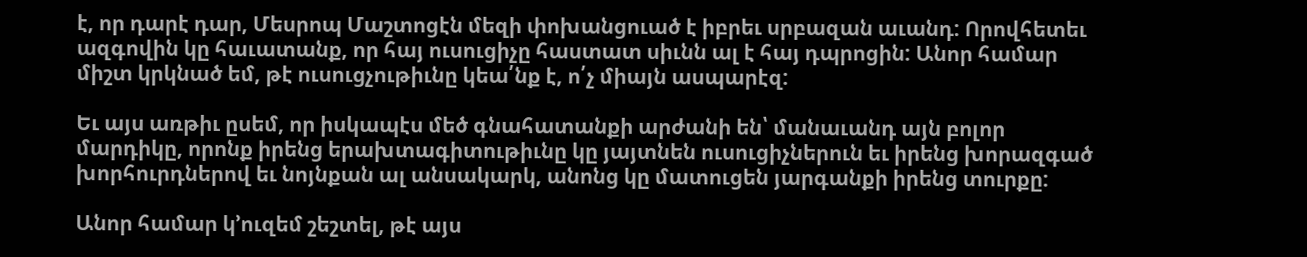է, որ դարէ դար, Մեսրոպ Մաշտոցէն մեզի փոխանցուած է իբրեւ սրբազան աւանդ: Որովհետեւ ազգովին կը հաւատանք, որ հայ ուսուցիչը հաստատ սիւնն ալ է հայ դպրոցին: Անոր համար միշտ կրկնած եմ, թէ ուսուցչութիւնը կեա՛նք է, ո՛չ միայն ասպարէզ:

Եւ այս առթիւ ըսեմ, որ իսկապէս մեծ գնահատանքի արժանի են՝ մանաւանդ այն բոլոր մարդիկը, որոնք իրենց երախտագիտութիւնը կը յայտնեն ուսուցիչներուն եւ իրենց խորազգած խորհուրդներով եւ նոյնքան ալ անսակարկ, անոնց կը մատուցեն յարգանքի իրենց տուրքը:

Անոր համար կ՚ուզեմ շեշտել, թէ այս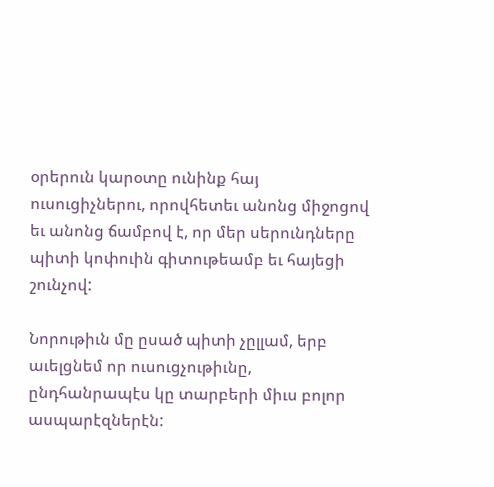օրերուն կարօտը ունինք հայ ուսուցիչներու, որովհետեւ անոնց միջոցով եւ անոնց ճամբով է, որ մեր սերունդները պիտի կոփուին գիտութեամբ եւ հայեցի շունչով:

Նորութիւն մը ըսած պիտի չըլլամ, երբ աւելցնեմ որ ուսուցչութիւնը, ընդհանրապէս կը տարբերի միւս բոլոր ասպարէզներէն: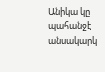Անիկա կը պահանջէ անսակարկ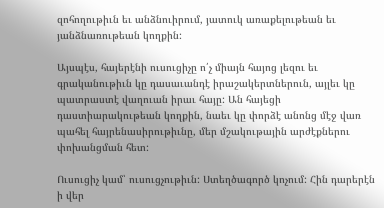զոհողութիւն եւ անձնուիրում, յատուկ առաքելութեան եւ յանձնառութեան կողքին:

Այսպէս, հայերէնի ուսուցիչը ո՛չ միայն հայոց լեզու եւ գրականութիւն կը դասաւանդէ իրաշակերտներուն, այլեւ կը պատրաստէ վաղուան իրաւ հայը: Ան հայեցի դաստիարակութեան կողքին, նաեւ կը փորձէ անոնց մէջ վառ պահել հայրենասիրութիւնը, մեր մշակութային արժէքներու փոխանցման հետ:

Ուսուցիչ կամ՝ ուսուցչութիւն: Ստեղծագործ կոչում: Հին դարերէն ի վեր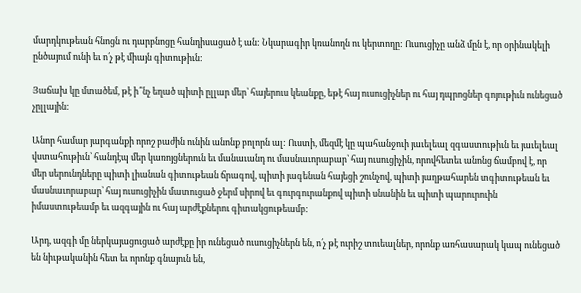մարդկութեան հնոցն ու դարբնոցը հանդիսացած է ան: Նկարագիր կռանողն ու կերտողը: Ուսուցիչը անձ մըն է, որ օրինակելի ընծայում ունի եւ ո՛չ թէ միայն գիտութիւն:

Յաճախ կը մտածեմ, թէ ի՞նչ եղած պիտի ըլլար մեր՝ հայերուս կեանքը, եթէ հայ ուսուցիչներ ու հայ դպրոցներ գոյութիւն ունեցած չըլլային:

Անոր համար յարգանքի որոշ բաժին ունին անոնք բոլորն ալ: Ուստի, մեզմէ կը պահանջուի յաւելեալ զգաստութիւն եւ յաւելեալ վստահութիւն՝ հանդէպ մեր կառոյցներուն եւ մանաւանդ ու մասնաւորաբար՝ հայ ուսուցիչին, որովհետեւ անոնց ճամբով է, որ մեր սերունդները պիտի լիանան գիտութեան ճրագով, պիտի յագենան հայեցի շունչով, պիտի յաղթահարեն տգիտութեան եւ մասնաւորաբար՝ հայ ուսուցիչին մատուցած ջերմ սիրով եւ գուրգուրանքով պիտի սնանին եւ պիտի պարուրուին իմաստութեամբ եւ ազգային ու հայ արժէքներու գիտակցութեամբ:

Արդ, ազգի մը ներկայացուցած արժէքը իր ունեցած ուսուցիչներն են, ո՛չ թէ ուրիշ տուեալներ, որոնք առհասարակ կապ ունեցած են նիւթականին հետ եւ որոնք գնայուն են,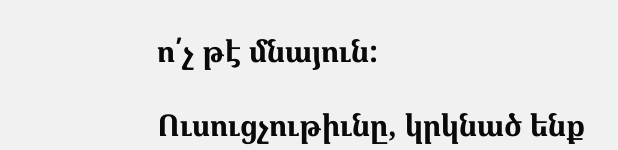ո՛չ թէ մնայուն:

Ուսուցչութիւնը, կրկնած ենք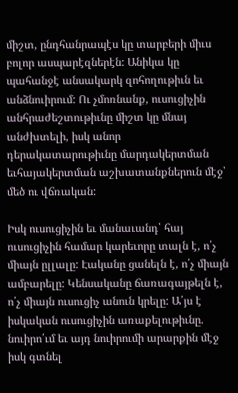միշտ, ընդհանրապէս կը տարբերի միւս բոլոր ասպարէզներէն: Անիկա կը պահանջէ անսակարկ զոհողութիւն եւ անձնուիրում: Ու չմոռնանք, ուսուցիչին անհրաժեշտութիւնը միշտ կը մնայ անժխտելի, իսկ անոր դերակատարութիւնը մարդակերտման եւհայակերտման աշխատանքներուն մէջ՝ մեծ ու վճռական:

Իսկ ուսուցիչին եւ մանաւանդ՝ հայ ուսուցիչին համար կարեւորը տալն է, ո՛չ միայն ըլլալը: Էականը ցանելն է, ո՛չ միայն ամբարելը: Կենսականը ճառագայթելն է, ո՛չ միայն ուսուցիչ անուն կրելը: Ա՛յս է իսկական ուսուցիչին առաքելութիւնը. նուիրո՛ւմ եւ այդ նուիրումի արարքին մէջ իսկ գտնել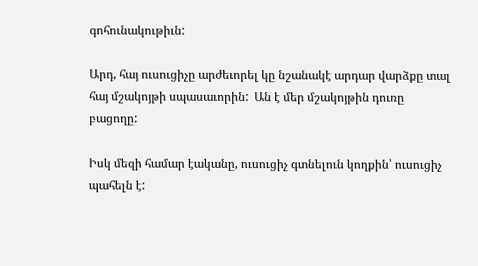գոհունակութիւն:

Արդ, հայ ուսուցիչը արժեւորել կը նշանակէ արդար վարձքը տալ հայ մշակոյթի սպասաւորին:  Ան է մեր մշակոյթին դուռը բացողը:

Իսկ մեզի համար էականը, ուսուցիչ գտնելուն կողքին՝ ուսուցիչ պահելն է: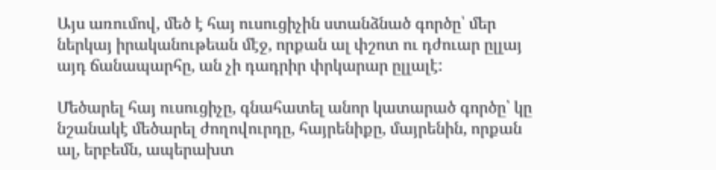Այս առումով, մեծ է հայ ուսուցիչին ստանձնած գործը՝ մեր ներկայ իրականութեան մէջ, որքան ալ փշոտ ու դժուար ըլլայ այդ ճանապարհը, ան չի դադրիր փրկարար ըլլալէ:

Մեծարել հայ ուսուցիչը, գնահատել անոր կատարած գործը՝ կը նշանակէ մեծարել ժողովուրդը, հայրենիքը, մայրենին, որքան ալ, երբեմն, ապերախտ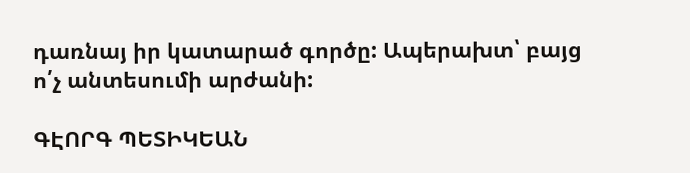դառնայ իր կատարած գործը: Ապերախտ՝ բայց ո՛չ անտեսումի արժանի:

ԳԷՈՐԳ ՊԵՏԻԿԵԱՆ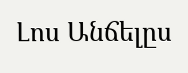Լոս Անճելըս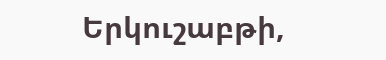Երկուշաբթի,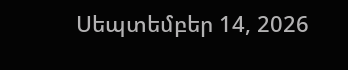Սեպտեմբեր 14, 2026